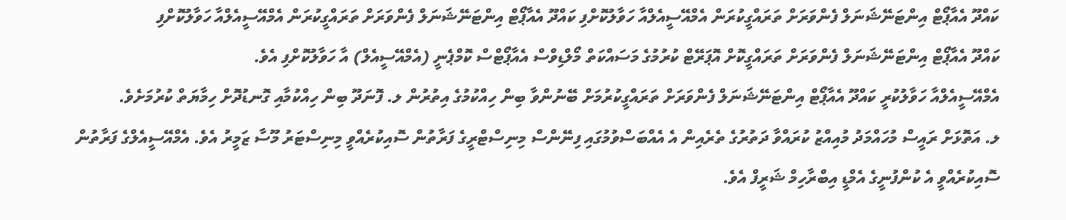ކައްދޫ އެއާޕޯޓް އިންޓަނޭޝަނަލް ފެންވަރަށް ތަރައްގީކުރަން އެމްއޭސީއެލްއާ ހަވާލުކޮށްފި ކައްދޫ އެއާޕޯޓް އިންޓަނޭޝަނަލް ފެންވަރަށް ތަރައްގީކުރަން އެމްއޭސީއެލްއާ ހަވާލުކޮށްފި
ކައްދޫ އެއާޕޯޓް އިންޓަނޭޝަނަލް ފެންވަރަށް ތަރައްގީކޮށް އޮޕަރޭޓް ކުރުމުގެ މަސައްކަތް މޯލްޑިވްސް އެއާޕޯޓްސް ކޮމްޕެނީ (އެމްއޭސީއެލް) އާ ހަވާލުކޮށްފި އެވެ.
އެމްއޭސީއެލްއާ ހަވާލުކުރީ ކައްދޫ އެއާޕޯޓް އިންޓަނޭޝަނަލް ފެންވަރަށް ތަރައްގީކުރުމަށް ބޭނުންވާ ބިން ހިއްކުމުގެ އިތުރުން ލ. ފޮނަދޫ ބިން ހިއްކުމާއި ގޮނޑުދޮށް ހިމާޔަތް ކުރުމަށެވެ.
ލ. އަތޮޅަށް ރައީސް މުހައްމަދު މުއިއްޒު ކުރައްވާ ދަތުރުގެ ތެރެއިން އެ އެއްބަސްވުމުގައި ފިނޭންސް މިނިސްޓްރީގެ ފަރާތުން ސޮއިކުރެއްވީ މިނިސްޓަރު މޫސާ ޒަމީރު އެވެ. އެމްއޭސީއެލްގެ ފަރާތުން ސޮއިކުރެއްވީ އެ ކުންފުނީގެ އެމްޑީ އިބްރާހިމް ޝަރީފް އެވެ.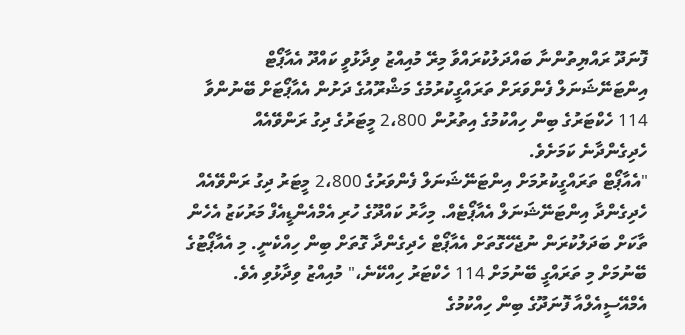ފޮނަދޫ ރައްޔިތުންނާ ބައްދަލުކުރައްވާ މިރޭ މުއިއްޒު ވިދާޅުވީ ކައްދޫ އެއާޕޯޓް އިންޓަނޭޝަނަލް ފެންވަރަށް ތަރައްގީކުރުމުގެ މަޝްރޫއުގެ ދަށުން އެއާޕޯޓަށް ބޭނުންވާ 114 ހެކްޓަރުގެ ބިން ހިއްކުމުގެ އިތުރުން 2،800 މީޓަރުގެ ދިގު ރަންވޭއެއް ހެދިގެންދާނެ ކަމަށެވެ.
"އެއާޕޯޓް ތަރައްގީކުރުމަށް އިންޓަނޭޝަނަލް ފެންވަރުގެ 2،800 މީޓަރު ދިގު ރަންވޭއެއް ހެދިގެންދާ އިންޓަނޭޝަނަލް އެއާޕޯޓެއް. މިހާރު ކައްދޫގެ ހުރި އެމްއެންޑީއެފް މަރުކަޒު އެހެން ތާކަށް ބަދަލުކުރަން ނުޖެހޭގޮތަށް އެއާޕޯޓް ހެދިގެންދާ ގޮތަށް ބިން ހިއްކެނީ. މި އެއާޕޯޓުގެ ބޭނުމަށް މި ތަރައްގީ ބޭނުމަށް 114 ހެކްޓަރު ހިއްކޭނެ،" މުއިއްޒު ވިދާޅުވި އެވެ.
އެމްއޭސީއެލްއާ ފޮނަދޫގެ ބިން ހިއްކުމުގެ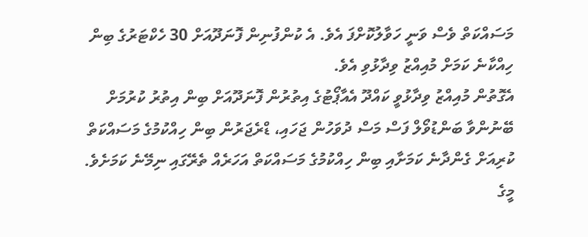މަސައްކަތް ވެސް ވަނީ ހަވާލުކޮށްފަ އެވެ. އެ ކުންފުނިން ފޮނަދޫއަށް 30 ހެކްޓަރުގެ ބިން ހިއްކާނެ ކަމަށް މުއިއްޒު ވިދާޅުވި އެވެ.
އެގޮތުން މުއިއްޒު ވިދާޅުވީ ކައްދޫ އެއާޕޯޓުގެ އިތުރުން ފޮނަދޫއަށް ބިން އިތުރު ކުރުމަށް ބޭނުންވާ ބަންޑުވޯލް ފަސް މަސް ދުވަހުން ޖަހައި، ޑްރެޖަރުން ބިން ހިއްކުމުގެ މަސައްކަތް ކުރިއަށް ގެންދާނެ ކަމަށާއި ބިން ހިއްކުމުގެ މަސައްކަތް އަހަރެއް ތެރޭގައި ނިމޭނެ ކަމަށެވެ.
މީގެ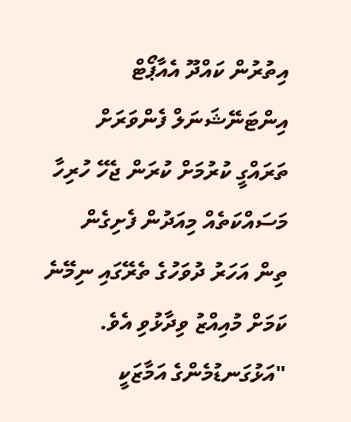އިތުރުން ކައްދޫ އެއާޕޯޓް އިންޓަނޭޝަނަލް ފެންވަރަށް ތަރައްގީ ކުރުމަށް ކުރަން ޖެހޭ ހުރިހާ މަސައްކަތެއް މިއަދުން ފެށިގެން ތިން އަހަރު ދުވަހުގެ ތެރޭގައި ނިމޭނެ ކަމަށް މުއިއްޒު ވިދާޅުވި އެވެ.
"އަޅުގަނޑުމެންގެ އަމާޒަކީ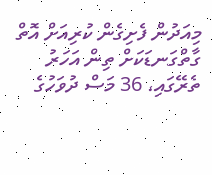މިއަދުން ފެށިގެން ކުރިއަށް އޮތް ގާތްގަނޑަކަށް ތިން އަހަރު ތެރޭގައި، 36 މަސް ދުވަހުގެ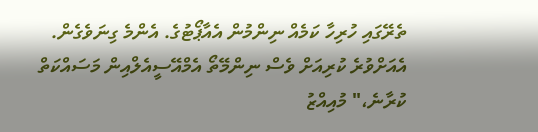ތެރޭގައި ހުރިހާ ކަމެއް ނިންމުން އެއާޕޯޓުގެ. އެންމެ ގިނަވެގެން. އެއަށްވުރެ ކުރިއަށް ވެސް ނިންމޭތޯ އެމްއޭސީއެލްއިން މަސައްކަތް ކުރާނެ،" މުއިއްޒު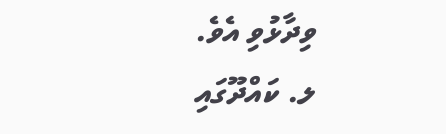ވިދާޅުވި އެވެ.
ލ. ކައްދޫގައި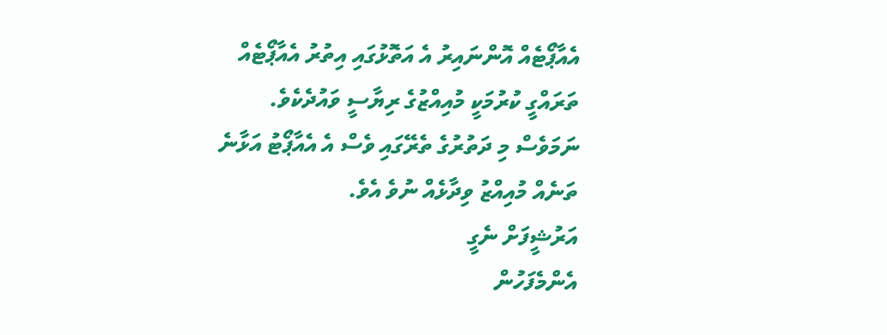އެއާޕޯޓެއް އޮންނައިރު އެ އަތޮޅުގައި އިތުރު އެއާޕޯޓެއް ތަރައްގީ ކުރުމަކީ މުއިއްޒުގެ ރިޔާސީ ވައުދެކެވެ. ނަމަވެސް މި ދަތުރުގެ ތެރޭގައި ވެސް އެ އެއާޕޯޓު އަޅާނެ ތަނެއް މުއިއްޒު ވިދާޅެއް ނުވެ އެވެ.
އަރުޝީފަށް ނެގީ
އެންމެފަހުން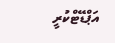އަޕްޑޭޓްކުރީ